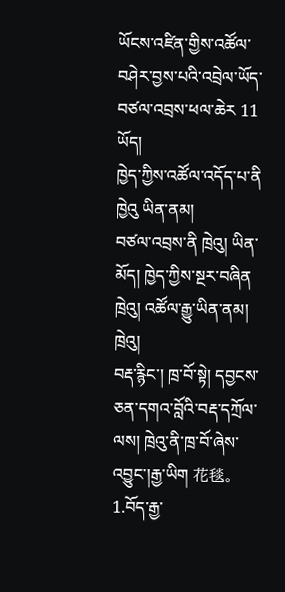ཡོངས་འཛིན་གྱིས་འཚོལ་བཤེར་བྱས་པའི་འབྲེལ་ཡོད་བཙལ་འབྲས་ཕལ་ཆེར 11 ཡོད།
ཁྱེད་ཀྱིས་འཚོལ་འདོད་པ་ནི ཁྱེའུ ཡིན་ནམ།
བཙལ་འབྲས་ནི ཁྲེའུ། ཡིན་མོད། ཁྱེད་ཀྱིས་སྔར་བཞིན ཁྲེའུ། འཚོལ་རྒྱུ་ཡིན་ནམ།
ཁྲེའུ།
བརྡ་རྙིང་། ཁྲ་བོ་སྟེ། དབྱངས་ཅན་དགའ་བློའི་བརྡ་དཀྲོལ་ལས། ཁྲེའུ་ནི་ཁྲ་བོ་ཞེས་འབྱུང་།རྒྱ་ཡིག 花毯。 1.བོད་རྒྱ་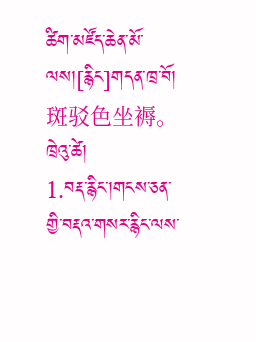ཚིག་མཛོད་ཆེན་མོ་ལས།[རྙིང]གདན་ཁྲ་བོ། 斑驳色坐褥。
ཁྲེའུ་ཚེ།
1.བརྡ་རྙིང་།གངས་ཅན་གྱི་བརྡའ་གསར་རྙིང་ལས་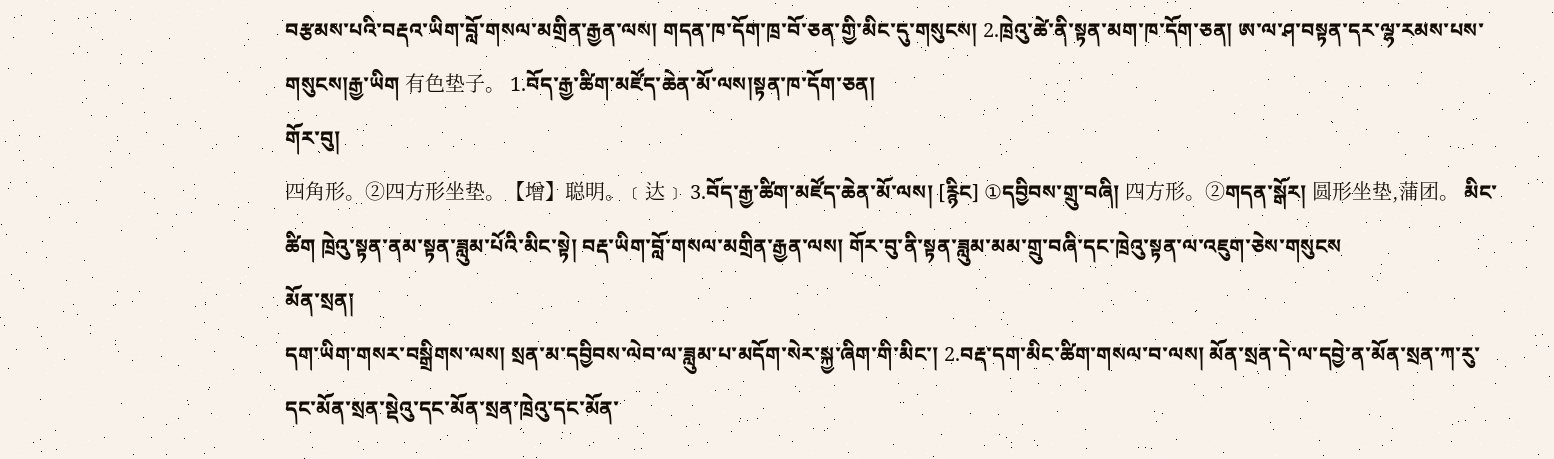བརྩམས་པའི་བརྡའ་ཡིག་བློ་གསལ་མགྲིན་རྒྱན་ལས། གདན་ཁ་དོག་ཁྲ་བོ་ཅན་གྱི་མིང་དུ་གསུངས། 2.ཁྲེའུ་ཚེ་ནི་སྟན་མག་ཁ་དོག་ཅན། ཨ་ལ་ཤ་བསྟན་དར་ལྷ་རམས་པས་གསུངས།རྒྱ་ཡིག 有色垫子。 1.བོད་རྒྱ་ཚིག་མཛོད་ཆེན་མོ་ལས།སྟན་ཁ་དོག་ཅན།
གོར་བུ།
四角形。②四方形坐垫。【增】聪明。﹝达﹞ 3.བོད་རྒྱ་ཚིག་མཛོད་ཆེན་མོ་ལས། [རྙིང] ①དབྱིབས་གྲུ་བཞི། 四方形。②གདན་སྒོར། 圆形坐垫,蒲团。 མིང་ཚིག ཁྲེའུ་སྟན་ནམ་སྟན་ཟླུམ་པོའི་མིང་སྟེ། བརྡ་ཡིག་བློ་གསལ་མགྲིན་རྒྱན་ལས། གོར་བུ་ནི་སྟན་ཟླུམ་མམ་གྲུ་བཞི་དང་ཁྲེའུ་སྟན་ལ་འཇུག་ཅེས་གསུངས
མོན་སྲན།
དག་ཡིག་གསར་བསྒྲིགས་ལས། སྲན་མ་དབྱིབས་ལེབ་ལ་ཟླུམ་པ་མདོག་སེར་སྐྱ་ཞིག་གི་མིང་། 2.བརྡ་དག་མིང་ཚིག་གསལ་བ་ལས། མོན་སྲན་དེ་ལ་དབྱེ་ན་མོན་སྲན་ཀ་རུ་དང་མོན་སྲན་སྡེའུ་དང་མོན་སྲན་ཁྲེའུ་དང་མོན་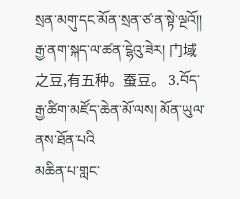སྲན་མགུ་དང་མོན་སྲན་ཙ་ན་སྟེ་ལྔའོ།། རྒྱ་ནག་སྐད་ལ་ཚན་ངྷེའུ་ཟེར། 门域之豆,有五种。蚕豆。 3.བོད་རྒྱ་ཚིག་མཛོད་ཆེན་མོ་ལས། མོན་ཡུལ་ནས་ཐོན་པའི
མཆིན་པ་གླང་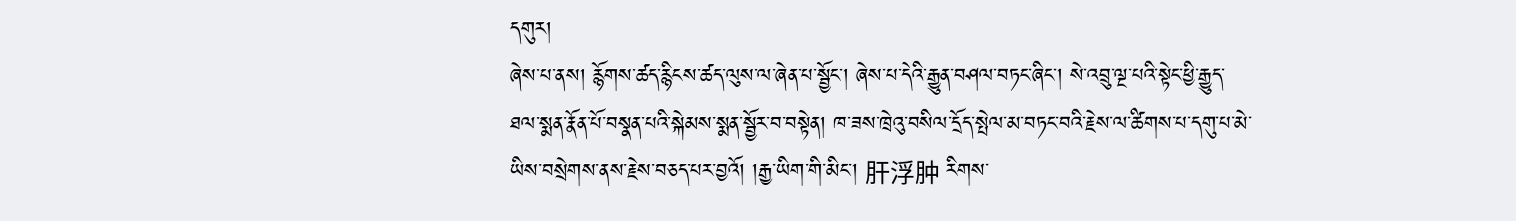དགུར།
ཞེས་པ་ནས། རྙོགས་ཚད་རྙིངས་ཚད་ལུས་ལ་ཞེན་པ་སྦྱོང་། ཞེས་པ་དེའི་རྒྱུན་བཤལ་བཏང་ཞིང་། སེ་འབྲུ་ལྔ་པའི་སྟེང་ཕྱི་རྒྱུད་ཐལ་སྨན་རྣོན་པོ་བསྣན་པའི་སྐེམས་སྨན་སྦྱོར་བ་བསྟེན། ཁ་ཟས་ཁྲེའུ་བསིལ་དྲོད་སྤེལ་མ་བཏང་བའི་རྗེས་ལ་ཚིགས་པ་དགུ་པ་མེ་ཡིས་བསྲེགས་ནས་རྗེས་བཅད་པར་བྱའོ། །རྒྱ་ཡིག་གི་མིང་། 肝浮肿 རིགས་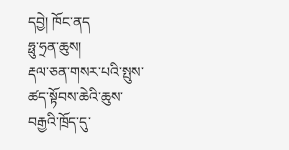དབྱེ། ཁོང་ནད
ཧྥུ་ཧྲན་ཆུས།
རྡལ་ཅན་གསར་པའི་སྤུས་ཚད་སྟོབས་ཆེའི་ཆུས་བརྒྱའི་ཁྲོད་དུ་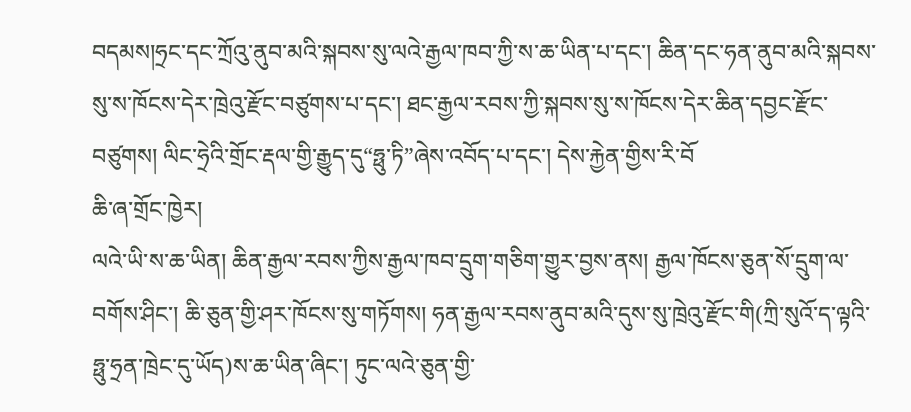བདམས།ཧྲང་དང་ཀྲོའུ་ནུབ་མའི་སྐབས་སུ་ལའེ་རྒྱལ་ཁབ་ཀྱི་ས་ཆ་ཡིན་པ་དང་། ཆིན་དང་ཧན་ནུབ་མའི་སྐབས་སུ་ས་ཁོངས་དེར་ཁྲེའུ་རྫོང་བཙུགས་པ་དང་། ཐང་རྒྱལ་རབས་ཀྱི་སྐབས་སུ་ས་ཁོངས་དེར་ཆིན་དབྱང་རྫོང་བཙུགས། ལིང་ཧྲེའི་གྲོང་རྡལ་གྱི་རྒྱུད་དུ“ཧྥུ་ཏི”ཞེས་འབོད་པ་དང་། དེས་རྐྱེན་གྱིས་རི་བོ
ཆི་ཞ་གྲོང་ཁྱེར།
ལའེ་ཡི་ས་ཆ་ཡིན། ཆིན་རྒྱལ་རབས་ཀྱིས་རྒྱལ་ཁབ་དྲུག་གཅིག་གྱུར་བྱས་ནས། རྒྱལ་ཁོངས་ཅུན་སོ་དྲུག་ལ་བགོས་ཤིང་། ཆི་ཅུན་གྱི་ཤར་ཁོངས་སུ་གཏོགས། ཧན་རྒྱལ་རབས་ནུབ་མའི་དུས་སུ་ཁྲེའུ་རྫོང་གི(ཀྲི་སུའོ་ད་ལྟའི་ཧྥུ་ཧྲན་ཁྲེང་དུ་ཡོད)ས་ཆ་ཡིན་ཞིང་། ཏུང་ལའེ་ཅུན་གྱི་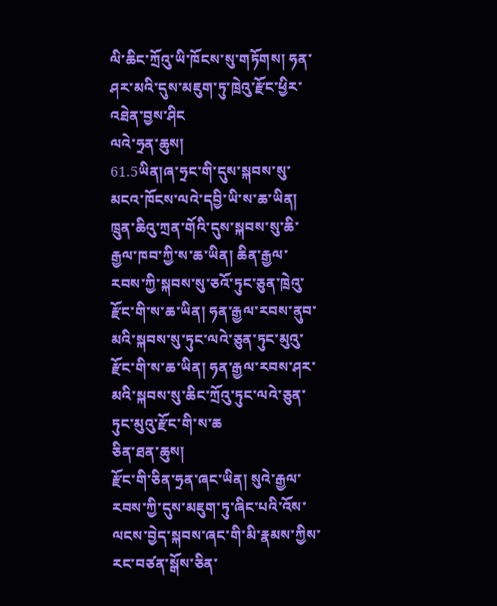ལི་ཆིང་ཀྲོའུ་ཡི་ཁོངས་སུ་གཏོགས། ཧན་ཤར་མའི་དུས་མཇུག་ཏུ་ཁྲེའུ་རྫོང་ཕྱིར་འཐེན་བྱས་ཤིང
ལའེ་ཧྲན་ཆུས།
61.5ཡིན།ཞ་ཧྲང་གི་དུས་སྐབས་སུ་མངའ་ཁོངས་ལའེ་དབྱི་ཡི་ས་ཆ་ཡིན། ཁྲུན་ཆིའུ་ཀྲན་གོའི་དུས་སྐབས་སུ་ཆི་རྒྱལ་ཁབ་ཀྱི་ས་ཆ་ཡིན། ཆིན་རྒྱལ་རབས་ཀྱི་སྐབས་སུ་ཅའོ་ཏུང་ཅུན་ཁྲེའུ་རྫོང་གི་ས་ཆ་ཡིན། ཧན་རྒྱལ་རབས་ནུབ་མའི་སྐབས་སུ་ཏུང་ལའེ་ཅུན་ཏུང་མུའུ་རྫོང་གི་ས་ཆ་ཡིན། ཧན་རྒྱལ་རབས་ཤར་མའི་སྐབས་སུ་ཆིང་ཀྲོའུ་ཏུང་ལའེ་ཅུན་ཏུང་མུའུ་རྫོང་གི་ས་ཆ
ཅིན་ཐན་ཆུས།
རྫོང་གི་ཅིན་ཧྲན་ཞང་ཡིན། སུའེ་རྒྱལ་རབས་ཀྱི་དུས་མཇུག་ཏུ་ཞིང་པའི་འོས་ལངས་བྱེད་སྐབས་ཞང་གི་མི་རྣམས་ཀྱིས་རང་བཙན་སྒོས་ཅིན་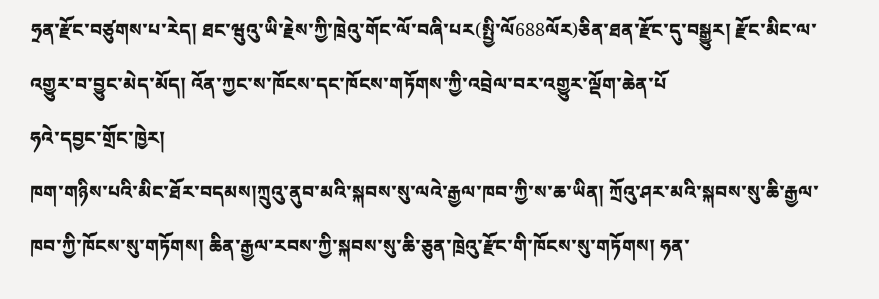ཧྲན་རྫོང་བཙུགས་པ་རེད། ཐང་ཝུའུ་ཡི་རྗེས་ཀྱི་ཁྲེའུ་གོང་ལོ་བཞི་པར(སྤྱི་ལོ688ལོར)ཅིན་ཐན་རྫོང་དུ་བསྒྱུར། རྫོང་མིང་ལ་འགྱུར་བ་བྱུང་མེད་མོད། འོན་ཀྱང་ས་ཁོངས་དང་ཁོངས་གཏོགས་ཀྱི་འབྲེལ་བར་འགྱུར་ལྡོག་ཆེན་པོ
ཧའེ་དབྱང་གྲོང་ཁྱེར།
ཁག་གཉིས་པའི་མིང་ཐོར་བདམས།ཀྲུའུ་ནུབ་མའི་སྐབས་སུ་ལའེ་རྒྱལ་ཁབ་ཀྱི་ས་ཆ་ཡིན། ཀྲོའུ་ཤར་མའི་སྐབས་སུ་ཆི་རྒྱལ་ཁབ་ཀྱི་ཁོངས་སུ་གཏོགས། ཆིན་རྒྱལ་རབས་ཀྱི་སྐབས་སུ་ཆི་ཅུན་ཁྲེའུ་རྫོང་གི་ཁོངས་སུ་གཏོགས། ཧན་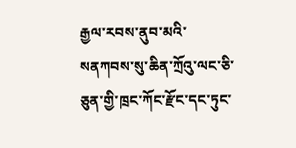རྒྱལ་རབས་ནུབ་མའི་སནཀབས་སུ་ཆིན་ཀྲོའུ་ལང་ཅི་ཅུན་གྱི་ཁྲང་ཀོང་རྫོང་དང་ཏུང་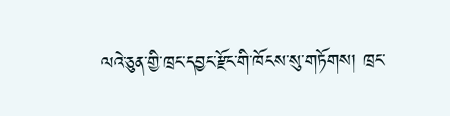ལའེ་ཅུན་གྱི་ཁྲང་དབྱང་རྫོང་གི་ཁོངས་སུ་གཏོགས། ཁྲང་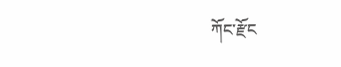ཀོང་རྫོང